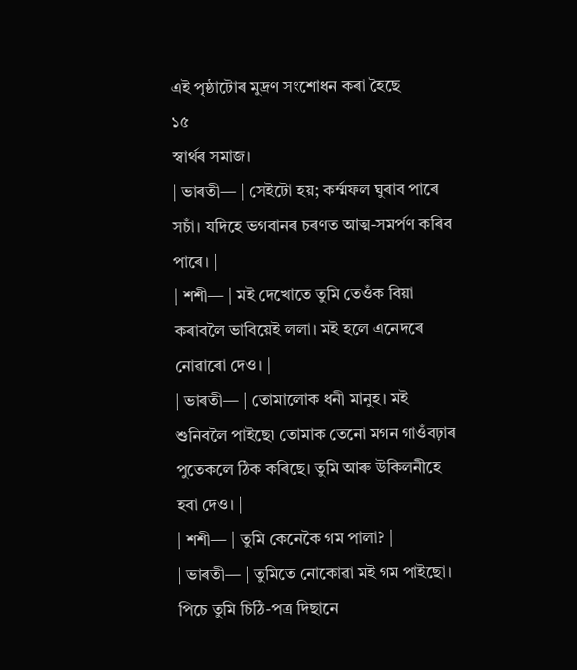এই পৃষ্ঠাটোৰ মুদ্ৰণ সংশোধন কৰা হৈছে
১৫
স্বাৰ্থৰ সমাজ।
| ভাৰতী— | সেইটো হয়; কৰ্ম্মফল ঘুৰাব পাৰে সচাঁ। যদিহে ভগবানৰ চৰণত আত্ম-সমৰ্পণ কৰিব পাৰে। |
| শশী— | মই দেখোতে তুমি তেওঁক বিয়া কৰাবলৈ ভাবিয়েই ললা। মই হলে এনেদৰে নোৱাৰো দেও। |
| ভাৰতী— | তোমালোক ধনী মানুহ। মই শুনিবলৈ পাইছে৷ তোমাক তেনো মগন গাওঁবঢ়াৰ পুতেকলে ঠিক কৰিছে। তুমি আৰু উকিলনীহে হবা দেও। |
| শশী— | তুমি কেনেকৈ গম পালা? |
| ভাৰতী— | তুমিতে নোকোৱা মই গম পাইছো। পিচে তুমি চিঠি-পত্ৰ দিছানে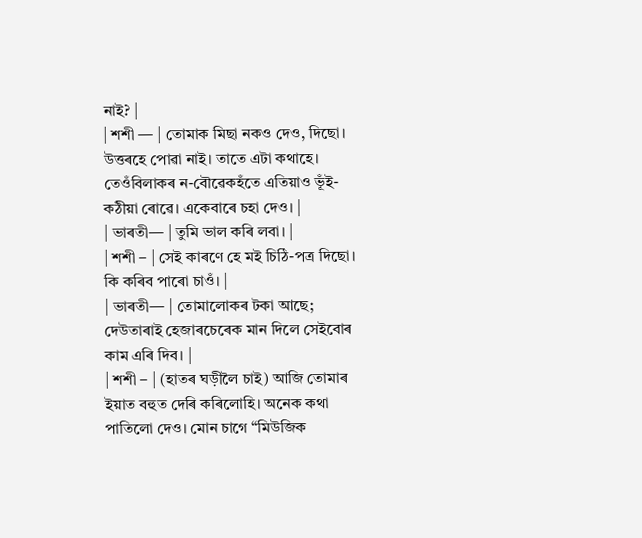নাই? |
| শশী — | তোমাক মিছা নকও দেও, দিছো। উত্তৰহে পোৱা নাই। তাতে এটা কথাহে। তেওঁবিলাকৰ ন-বৌৱেকহঁতে এতিয়াও ভূঁই-কঠীয়া ৰোৱে। একেবাৰে চহা দেও। |
| ভাৰতী— | তুমি ভাল কৰি লবা। |
| শশী – | সেই কাৰণে হে মই চিঠি-পত্ৰ দিছো। কি কৰিব পাৰো চাওঁ। |
| ভাৰতী— | তোমালোকৰ টকা আছে; দেউতাৰাই হেজাৰচেৰেক মান দিলে সেইবোৰ কাম এৰি দিব। |
| শশী – | (হাতৰ ঘড়ীলৈ চাই) আজি তোমাৰ ইয়াত বহুত দেৰি কৰিলোহি। অনেক কথা পাতিলো দেও। মোন চাগে “মিউজিক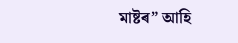মাষ্টৰ” আহি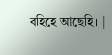বহিহে আছেহি। |